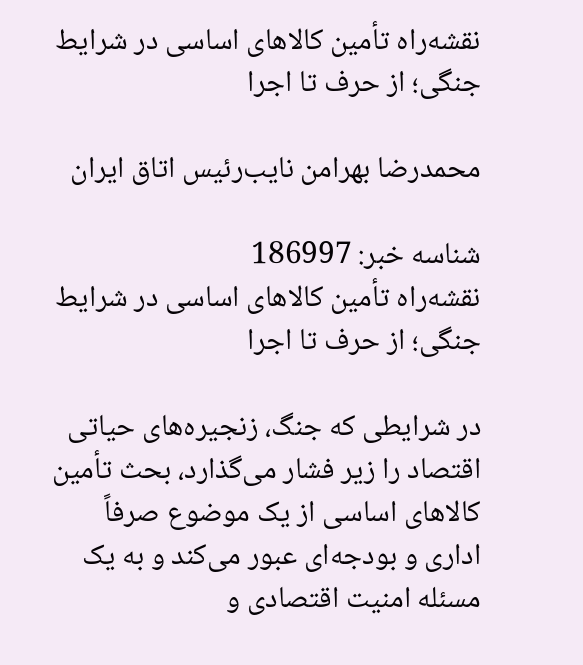نقشه‌راه تأمین کالاهای اساسی در شرایط جنگی؛ از حرف تا اجرا

محمدرضا بهرامن نایب‌رئیس اتاق ایران

شناسه خبر: 186997
نقشه‌راه تأمین کالاهای اساسی در شرایط جنگی؛ از حرف تا اجرا

در شرایطی که جنگ، زنجیره‌های حیاتی اقتصاد را زیر فشار می‌گذارد، بحث تأمین کالاهای اساسی از یک موضوع صرفاً اداری و بودجه‌ای عبور می‌کند و به یک مسئله امنیت اقتصادی و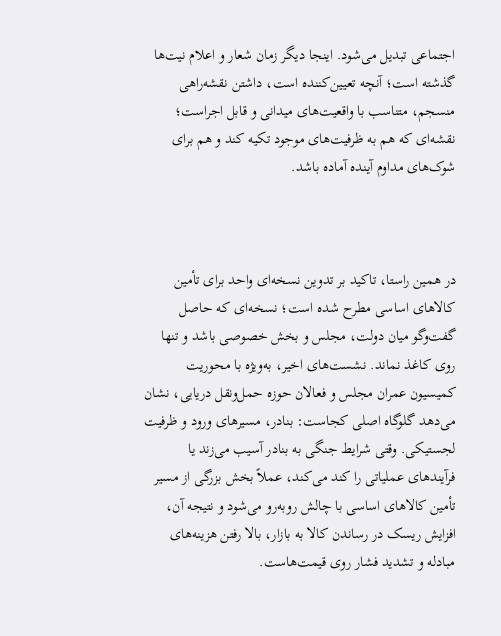اجتماعی تبدیل می‌شود. اینجا دیگر زمان شعار و اعلام نیت‌ها گذشته است؛ آنچه تعیین‌کننده است، داشتن نقشه‌راهی منسجم، متناسب با واقعیت‌های میدانی و قابل اجراست؛ نقشه‌ای که هم به ظرفیت‌های موجود تکیه کند و هم برای شوک‌های مداوم آینده آماده باشد.



در همین راستا، تاکید بر تدوین نسخه‌ای واحد برای تأمین کالاهای اساسی مطرح شده است؛ نسخه‌ای که حاصل گفت‌وگو میان دولت، مجلس و بخش خصوصی باشد و تنها روی کاغذ نماند. نشست‌های اخیر، به‌ویژه با محوریت کمیسیون عمران مجلس و فعالان حوزه حمل‌ونقل دریایی، نشان می‌دهد گلوگاه اصلی کجاست: بنادر، مسیرهای ورود و ظرفیت لجستیکی. وقتی شرایط جنگی به بنادر آسیب می‌زند یا فرآیندهای عملیاتی را کند می‌کند، عملاً بخش بزرگی از مسیر تأمین کالاهای اساسی با چالش روبه‌رو می‌شود و نتیجه آن، افزایش ریسک در رساندن کالا به بازار، بالا رفتن هزینه‌های مبادله و تشدید فشار روی قیمت‌هاست.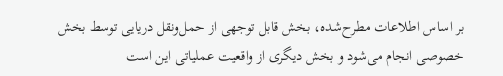بر اساس اطلاعات مطرح‌شده، بخش قابل توجهی از حمل‌ونقل دریایی توسط بخش خصوصی انجام می‌شود و بخش دیگری از واقعیت عملیاتی این است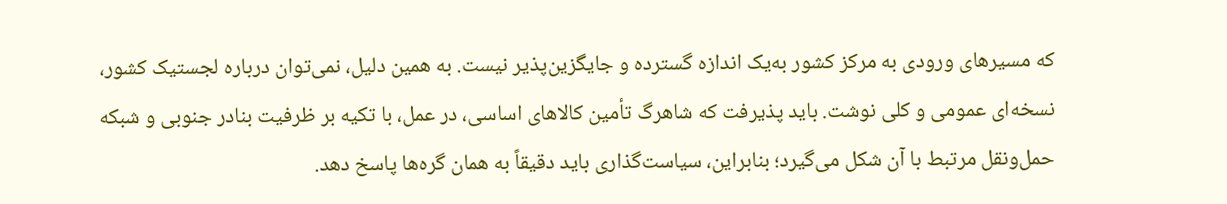که مسیرهای ورودی به مرکز کشور به‌یک اندازه گسترده و جایگزین‌پذیر نیست. به همین دلیل، نمی‌توان درباره لجستیک کشور، نسخه‌ای عمومی و کلی نوشت. باید پذیرفت که شاهرگ تأمین کالاهای اساسی، در عمل، با تکیه بر ظرفیت بنادر جنوبی و شبکه حمل‌ونقل مرتبط با آن شکل می‌گیرد؛ بنابراین، سیاست‌گذاری باید دقیقاً به همان گره‌ها پاسخ دهد.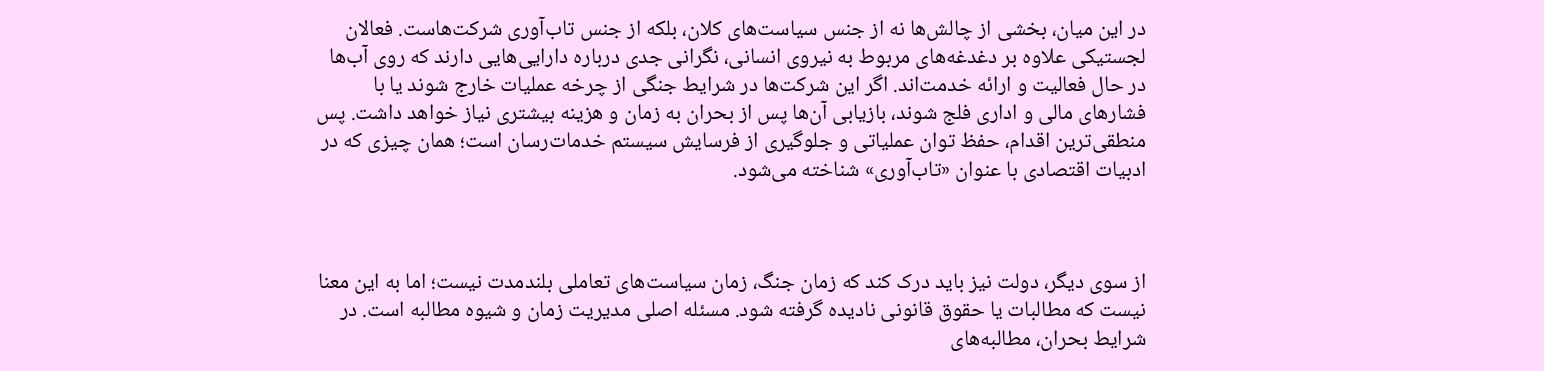در این میان، بخشی از چالش‌ها نه از جنس سیاست‌های کلان، بلکه از جنس تاب‌آوری شرکت‌هاست. فعالان لجستیکی علاوه بر دغدغه‌های مربوط به نیروی انسانی، نگرانی جدی درباره دارایی‌هایی دارند که روی آب‌ها در حال فعالیت و ارائه خدمت‌اند. اگر این شرکت‌ها در شرایط جنگی از چرخه عملیات خارج شوند یا با فشارهای مالی و اداری فلج شوند، بازیابی آن‌ها پس از بحران به زمان و هزینه بیشتری نیاز خواهد داشت. پس منطقی‌ترین اقدام، حفظ توان عملیاتی و جلوگیری از فرسایش سیستم خدمات‌رسان است؛ همان چیزی که در ادبیات اقتصادی با عنوان «تاب‌آوری» شناخته می‌شود.



از سوی دیگر، دولت نیز باید درک کند که زمان جنگ، زمان سیاست‌های تعاملی بلندمدت نیست؛ اما به این معنا نیست که مطالبات یا حقوق قانونی نادیده گرفته شود. مسئله اصلی مدیریت زمان و شیوه مطالبه است. در شرایط بحران، مطالبه‌های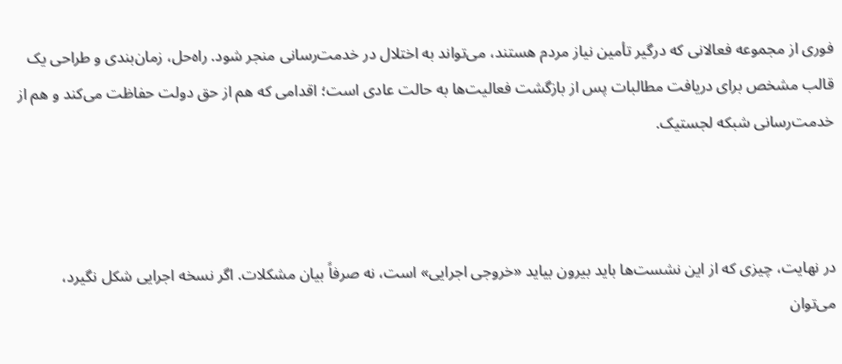فوری از مجموعه فعالانی که درگیر تأمین نیاز مردم هستند، می‌تواند به اختلال در خدمت‌رسانی منجر شود. راه‌حل، زمان‌بندی و طراحی یک قالب مشخص برای دریافت مطالبات پس از بازگشت فعالیت‌ها به حالت عادی است؛ اقدامی که هم از حق دولت حفاظت می‌کند و هم از خدمت‌رسانی شبکه لجستیک.



در نهایت، چیزی که از این نشست‌ها باید بیرون بیاید «خروجی اجرایی» است، نه صرفاً بیان مشکلات. اگر نسخه اجرایی شکل نگیرد، می‌توان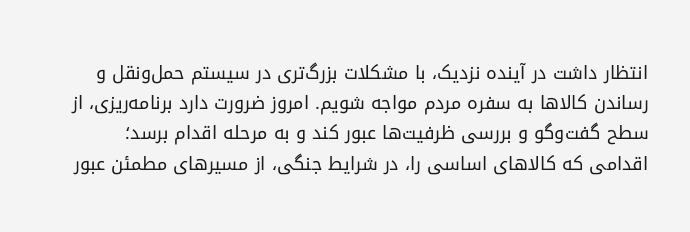انتظار داشت در آینده نزدیک، با مشکلات بزرگ‌تری در سیستم حمل‌ونقل و رساندن کالاها به سفره مردم مواجه شویم. امروز ضرورت دارد برنامه‌ریزی، از سطح گفت‌وگو و بررسی ظرفیت‌ها عبور کند و به مرحله اقدام برسد؛ اقدامی که کالاهای اساسی را، در شرایط جنگی، از مسیرهای مطمئن عبور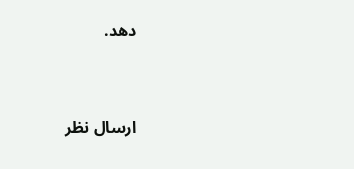دهد.



ارسال نظر